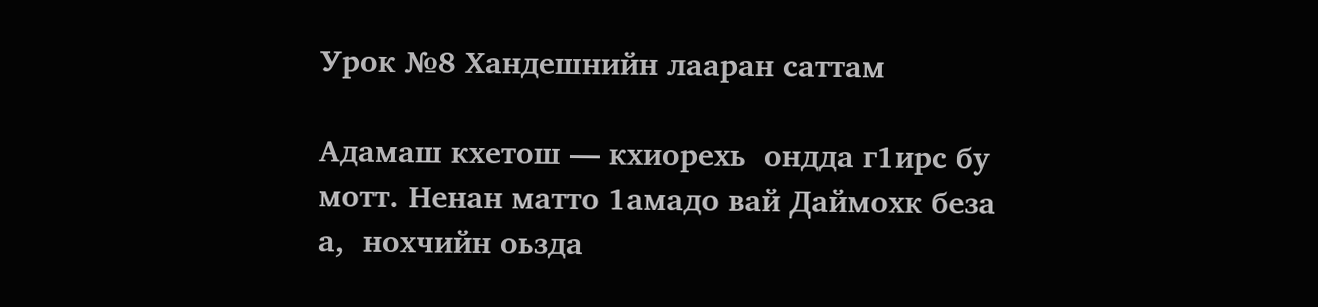Урок №8 Хандешнийн лааран саттам

Адамаш кхетош — кхиорехь  ондда г1ирс бу мотт. Ненан матто 1амадо вай Даймохк беза а,  нохчийн оьзда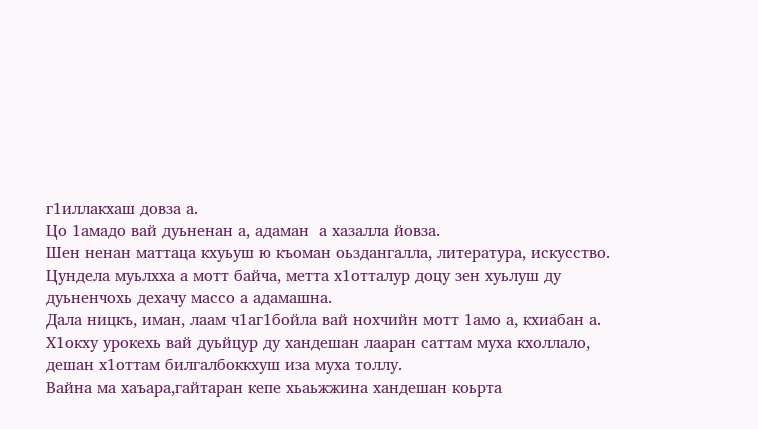г1иллакхаш довза а.
Цо 1амадо вай дуьненан а, адаман  а хазалла йовза.
Шен ненан маттаца кхуьуш ю къоман оьздангалла, литература, искусство. Цундела муьлхха а мотт байча, метта х1отталур доцу зен хуьлуш ду  дуьненчохь дехачу массо а адамашна.
Дала ницкъ, иман, лаам ч1аг1бойла вай нохчийн мотт 1амо а, кхиабан а.
Х1окху урокехь вай дуьйцур ду хандешан лааран саттам муха кхоллало, дешан х1оттам билгалбоккхуш иза муха толлу.
Вайна ма хаъара,гайтаран кепе хьаьжжина хандешан коьрта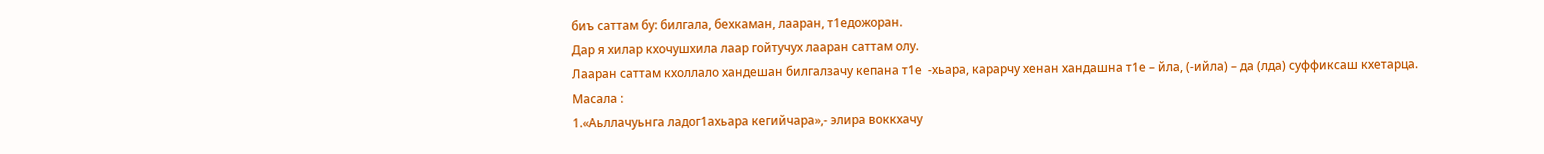биъ саттам бу: билгала, бехкаман, лааран, т1едожоран.
Дар я хилар кхочушхила лаар гойтучух лааран саттам олу.
Лааран саттам кхоллало хандешан билгалзачу кепана т1е  -хьара, карарчу хенан хандашна т1е – йла, (-ийла) – да (лда) суффиксаш кхетарца. Масала :
1.«Аьллачуьнга ладог1ахьара кегийчара»,- элира воккхачу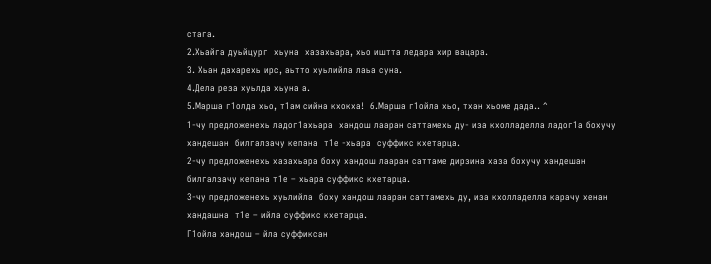стага.
2.Хьайга дуьйцург  хьуна  хазахьара, хьо иштта ледара хир вацара.
3. Хьан дахарехь ирс, аьтто хуьлийла лаьа суна.
4.Дела реза хуьлда хьуна а.
5.Марша г1олда хьо, т1ам сийна кхокха!  6.Марша г1ойла хьо, тхан хьоме дада.. ^
1-чу предложенехь ладог1ахьара  хандош лааран саттамехь ду- иза кхолладелла ладог1а бохучу хандешан  билгалзачу кепана  т1е -хьара  суффикс кхетарца.
2-чу предложенехь хазахьара боху хандош лааран саттаме дирзина хаза бохучу хандешан билгалзачу кепана т1е – хьара суффикс кхетарца.
3-чу предложенехь хуьлийла  боху хандош лааран саттамехь ду, иза кхолладелла карачу хенан хандашна  т1е – ийла суффикс кхетарца.
Г1ойла хандош – йла суффиксан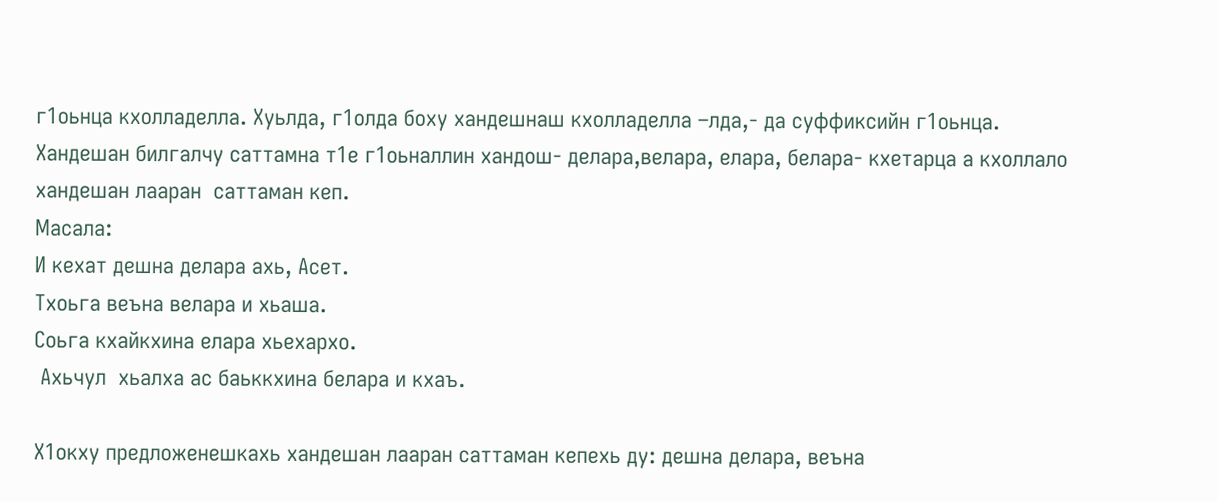г1оьнца кхолладелла. Хуьлда, г1олда боху хандешнаш кхолладелла –лда,- да суффиксийн г1оьнца.
Хандешан билгалчу саттамна т1е г1оьналлин хандош- делара,велара, елара, белара- кхетарца а кхоллало  хандешан лааран  саттаман кеп.
Масала:
И кехат дешна делара ахь, Асет.
Тхоьга веъна велара и хьаша.
Соьга кхайкхина елара хьехархо.
 Ахьчул  хьалха ас баьккхина белара и кхаъ.

Х1окху предложенешкахь хандешан лааран саттаман кепехь ду: дешна делара, веъна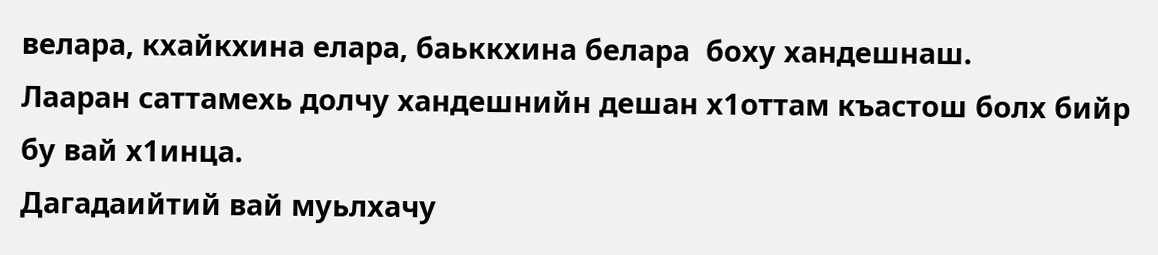велара, кхайкхина елара, баьккхина белара  боху хандешнаш.
Лааран саттамехь долчу хандешнийн дешан х1оттам къастош болх бийр бу вай х1инца.
Дагадаийтий вай муьлхачу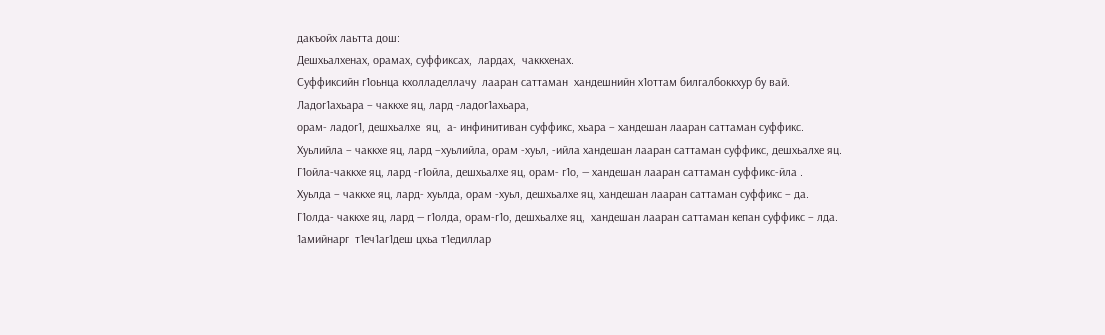дакъойх лаьтта дош:
Дешхьалхенах, орамах, суффиксах,  лардах,  чаккхенах.
Суффиксийн г1оьнца кхолладеллачу  лааран саттаман  хандешнийн х1оттам билгалбоккхур бу вай.
Ладог1ахьара – чаккхе яц, лард -ладог1ахьара,
орам- ладог1, дешхьалхе  яц,  а- инфинитиван суффикс, хьара – хандешан лааран саттаман суффикс.
Хуьлийла – чаккхе яц, лард –хуьлийла, орам -хуьл, -ийла хандешан лааран саттаман суффикс, дешхьалхе яц.
Г1ойла-чаккхе яц, лард -г1ойла, дешхьалхе яц, орам- г1о, — хандешан лааран саттаман суффикс-йла .
Хуьлда – чаккхе яц, лард- хуьлда, орам -хуьл, дешхьалхе яц, хандешан лааран саттаман суффикс – да.
Г1олда- чаккхе яц, лард — г1олда, орам-г1о, дешхьалхе яц,  хандешан лааран саттаман кепан суффикс – лда.
1амийнарг  т1еч1аг1деш цхьа т1едиллар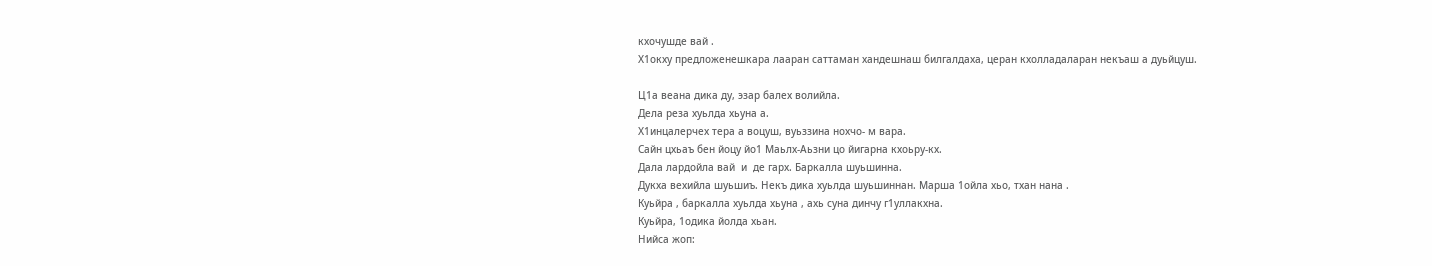кхочушде вай .
Х1окху предложенешкара лааран саттаман хандешнаш билгалдаха, церан кхолладаларан некъаш а дуьйцуш.

Ц1а веана дика ду, эзар балех волийла.
Дела реза хуьлда хьуна а.
Х1инцалерчех тера а воцуш, вуьззина нохчо- м вара.
Сайн цхьаъ бен йоцу йо1 Маьлх-Аьзни цо йигарна кхоьру-кх.
Дала лардойла вай  и  де гарх. Баркалла шуьшинна.
Дукха вехийла шуьшиъ. Некъ дика хуьлда шуьшиннан. Марша 1ойла хьо, тхан нана .
Куьйра , баркалла хуьлда хьуна , ахь суна динчу г1уллакхна.
Куьйра, 1одика йолда хьан.
Нийса жоп: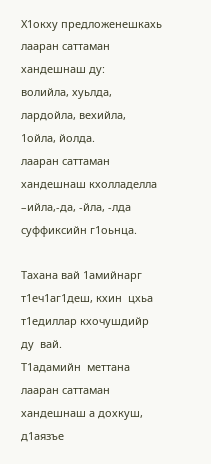Х1окху предложенешкахь лааран саттаман хандешнаш ду:
волийла, хуьлда, лардойла, вехийла, 1ойла, йолда.
лааран саттаман хандешнаш кхолладелла –ийла,-да, -йла, -лда суффиксийн г1оьнца.

Тахана вай 1амийнарг т1еч1аг1деш, кхин  цхьа  т1едиллар кхочушдийр ду  вай.
Т1адамийн  меттана  лааран саттаман хандешнаш а дохкуш, д1аязъе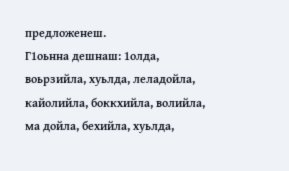предложенеш.
Г1оьнна дешнаш: 1олда, воьрзийла, хуьлда, леладойла, кайолийла, боккхийла, волийла, ма дойла, бехийла, хуьлда,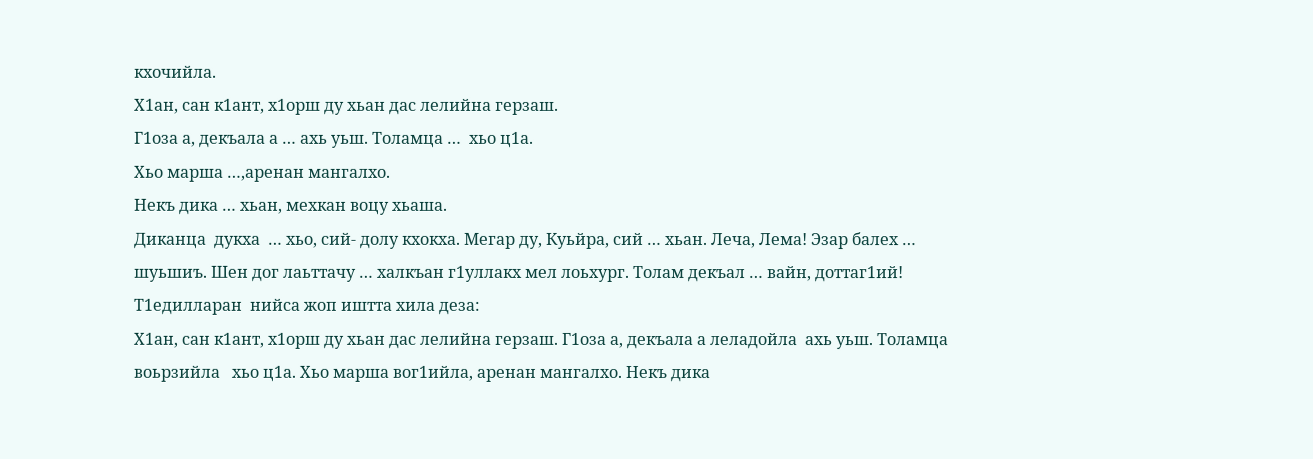кхочийла.
Х1ан, сан к1ант, х1орш ду хьан дас лелийна герзаш.
Г1оза а, декъала а … ахь уьш. Толамца …  хьо ц1а.
Хьо марша …,аренан мангалхо.
Некъ дика … хьан, мехкан воцу хьаша.
Диканца  дукха  … хьо, сий- долу кхокха. Мегар ду, Куьйра, сий … хьан. Леча, Лема! Эзар балех … шуьшиъ. Шен дог лаьттачу … халкъан г1уллакх мел лоьхург. Толам декъал … вайн, доттаг1ий!
Т1едилларан  нийса жоп иштта хила деза:
Х1ан, сан к1ант, х1орш ду хьан дас лелийна герзаш. Г1оза а, декъала а леладойла  ахь уьш. Толамца воьрзийла   хьо ц1а. Хьо марша вог1ийла, аренан мангалхо. Некъ дика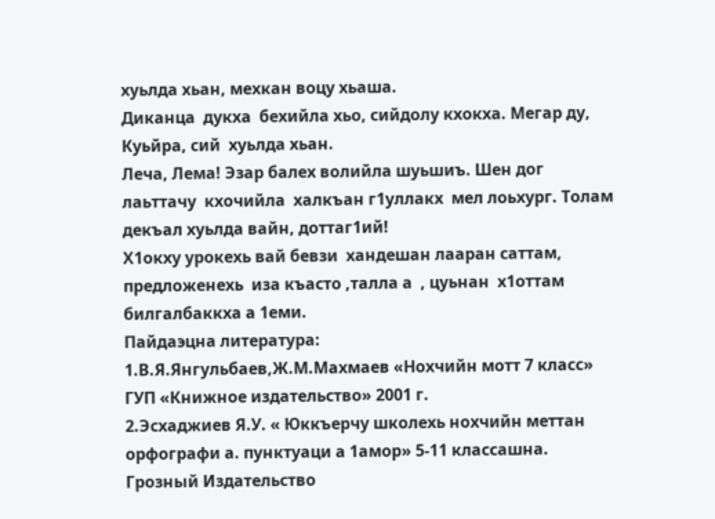хуьлда хьан, мехкан воцу хьаша.
Диканца  дукха  бехийла хьо, сийдолу кхокха. Мегар ду, Куьйра, сий  хуьлда хьан.
Леча, Лема! Эзар балех волийла шуьшиъ. Шен дог лаьттачу  кхочийла  халкъан г1уллакх  мел лоьхург. Толам декъал хуьлда вайн, доттаг1ий!
Х1окху урокехь вай бевзи  хандешан лааран саттам, предложенехь  иза къасто ,талла а  , цуьнан  х1оттам билгалбаккха а 1еми.
Пайдаэцна литература:
1.В.Я.Янгульбаев,Ж.М.Махмаев «Нохчийн мотт 7 класс»   ГУП «Книжное издательство» 2001 г.
2.Эсхаджиев Я.У. « Юккъерчу школехь нохчийн меттан орфографи а. пунктуаци а 1амор» 5-11 классашна. Грозный Издательство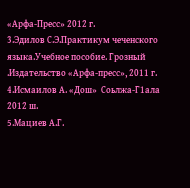«Арфа-Пресс» 2012 г.
3.Эдилов С.Э.Практикум чеченского языка.Учебное пособие. Грозный .Издательство «Арфа-пресс», 2011 г.
4.Исмаилов А. «Дош»  Соьлжа-Г1ала 2012 ш.
5.Мациев А.Г.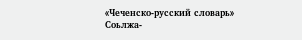«Чеченско-русский словарь» Соьлжа-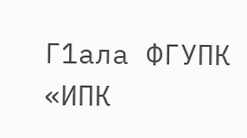Г1ала ФГУПК «ИПК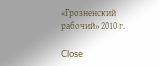«Грозненский рабочий» 2010 г.

Close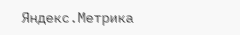Яндекс.Метрика